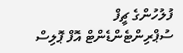ފުލުހުންގެ ޗީފް ސުޕްރިންޓެންޑެންޓް އޮފް ޕޮލިސް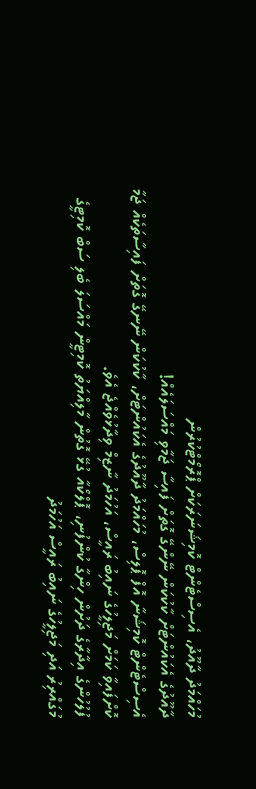މުހައްމަދު ދާއޫދު، އެސިސްޓެންޓް ކޮމިޝަނަރަކަށް ޕްރޮމޯޓްކުރުން
ދާއޫދުގެ އެކައުންޓަށް ކާކުކަން ނޭންގޭ ގޮތަށް ފައިސާ ޖަމާވި މައްސަލައެއް!
އެސިސްޓެންޓް ކޮމިޝަނާ އޮފް ޕޮލިސް، މުހައްމަދު ދާއޫދުގެ އެކައުންޓަށް، ކާކުކަން ނޭނގޭ ގޮތަށް ފައިސާތަކެއް ޖަމާ ކޮށްފައިވާ ކަމަށް މަޖިލީހުގެ ނައިބު ރައީސް، އަހުމަދު ނާޒިމް ވިދާޅުވެއްޖެ އެވެ.
ފުލުހުންގެ އިދާރާގެ ދަށުން ހިންގާ ކުންފުނި، ޕޮލްކޯއާ ގުޅޭ ގޮތުން މާލިއްޔަތު ކޮމިޓީން މައްސަލަ ބެލި ސަބް ކޮމިޓީގެ މުގައްރިރު އަދި މަޖިލީހުގެ ނައިބު ރައީސް އަހުމަދު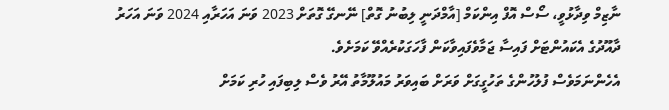ނާޒިމް ވިދާޅުވީ، ސޯސް އޮފް އިންކަމް [އާމްދަނީ ލިބުނު ގޮތް] ނޭނގޭ ގޮތަށް 2023 ވަނަ އަހަރާއި 2024 ވަނަ އަހަރު ދާއޫދުގެ އެކައުންޓަށް ފައިސާ ޖަމާވެފައިވާކަން ފާހަގަކުރެއްވޭ ކަމަށެވެ.
އެހެންނަމަވެސް ފުލުހުންގެ ތަހުގީގަށް ވަރަށް ބައިވަރު މައުލޫމާތު އޭރު ވެސް ލިބިފައި ހުރި ކަމަށް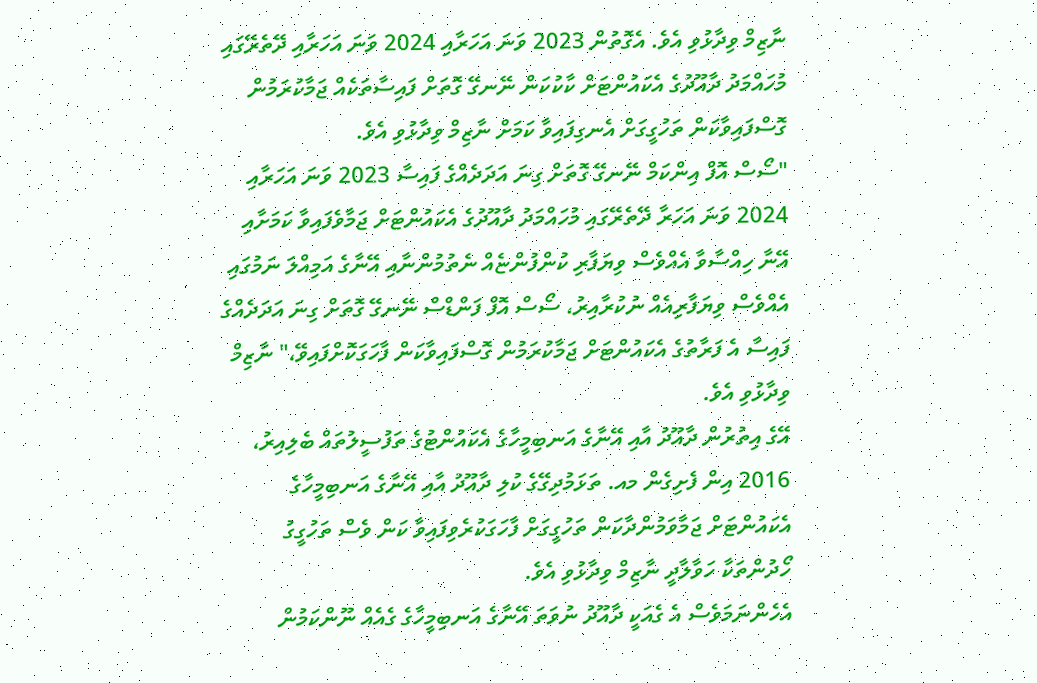ނާޒިމް ވިދާޅުވި އެވެ. އެގޮތުން 2023 ވަނަ އަހަރާއި 2024 ވަނަ އަހަރާއި ދޭތެރޭގައި މުހައްމަދު ދާއޫދުގެ އެކައުންޓަށް ކާކުކަން ނޭނގޭ ގޮތަށް ފައިސާތަކެއް ޖަމާކުރަމުން ގޮސްފައިވާކަން ތަހުގީގަށް އެނގިފައިވާ ކަމަށް ނާޒިމް ވިދާޅުވި އެވެ.
"ސޯސް އޮފް އިންކަމް ނޭނގޭ ގޮތަށް ގިނަ އަދަދެއްގެ ފައިސާ 2023 ވަނަ އަހަރާއި 2024 ވަނަ އަހަރާ ދޭތެރޭގައި މުހައްމަދު ދާއޫދުގެ އެކައުންޓަށް ޖަމާވެފައިވާ ކަމަށާއި އޭނާ ހިއްސާވާ އެއްވެސް ވިޔަފާރި ކުންފުންޏެއް ނެތުމުންނާއި އޭނާގެ އަމިއްލަ ނަމުގައި އެއްވެސް ވިޔަފާރިއެއް ނުކުރާއިރު، ސޯސް އޮފް ފަންޑްސް ނޭނގޭ ގޮތަށް ގިނަ އަދަދެއްގެ ފައިސާ އެ ފަރާތުގެ އެކައުންޓަށް ޖަމާކުރަމުން ގޮސްފައިވާކަން ފާހަގަކޮށްފައިވޭ،" ނާޒިމް ވިދާޅުވި އެވެ.
އޭގެ އިތުރުން ދާއޫދު އާއި އޭނާގެ އަނބިމީހާގެ އެކައުންޓުގެ ތަފުސީލުތައް ބެލިއިރު، 2016 އިން ފެށިގެން މއ. ތަޅަމުދިގޭގެ ކުލި ދާއޫދު އާއި އޭނާގެ އަނބިމީހާގެ އެކައުންޓަށް ޖަމާވަމުންދާކަން ތަހުގީގަށް ފާހަގަކުރެވިފައިވާ ކަން ވެސް ތަހުގީގު ހޯދުންތަކާ ހަވާލާދީ ނާޒިމް ވިދާޅުވި އެވެ.
އެހެންނަމަވެސް އެ ގެއަކީ ދާއޫދު ނުވަތަ އޭނާގެ އަނބިމީހާގެ ގެއެއް ނޫންކަމުން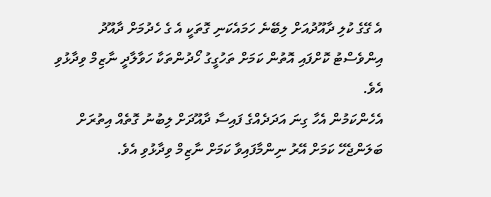އެ ގޭގެ ކުލި ދާއޫދުއަށް ލިބޭނެ ހަމައެކަނި ގޮތަކީ އެ ގެ ހެދުމަށް ދާއޫދު އިންވެސްޓު ކޮށްފައި އޮތުން ކަމަށް ތަހުގީގު ހޯދުންތަކާ ހަވާލާދީ ނާޒިމް ވިދާޅުވި އެވެ.
އެހެންކަމުން އެހާ ގިނަ އަދަދެއްގެ ފައިސާ ދާއޫދަށް ލިބުނު ގޮތެއް އިތުރަށް ބަލަންޖެހޭ ކަމަށް އޭރު ނިންމާފައިވާ ކަމަށް ނާޒިމް ވިދާޅުވި އެވެ.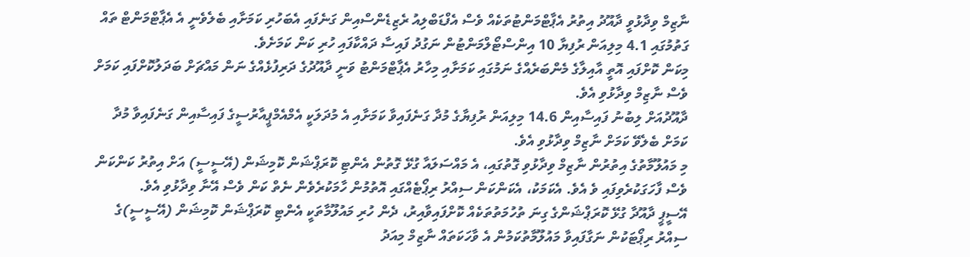ނާޒިމް ވިދާޅުވީ ދާއޫދު އިތުރު އެޕާޓްމަންޓުތަކެއް ވެސް އެފްޑަބްލިއު ރެޒިޑެންސްއިން ގަނެފައި އެބަހުރި ކަމަށާއި ބެލެވެނީ އެ އެޕާޓްމަންޓް ތައް ގަތުމުގައި 4.1 މިލިއަން ރުފިޔާ 10 އިންސްޓޯލްމަންޓުން ނަގުދު ފައިސާ ދައްކާފައި ހުރި ކަން ކަމަށެވެ.
މިކަން ކޮށްފައި އޮތީ އާއިލާގެ މެންބަރެއްގެ ނަމުގައި ކަމަށާއި މިހާރު އެޕާޓްމަންޓު ވަނީ ދާއޫދުގެ ދަރިފުޅެއްގެ ނަން މައްޗަށް ބަދަލުކޮށްފައި ކަމަށް ވެސް ނާޒިމް ވިދާޅުވި އެވެ.
ދާއޫދުއަށް ލިބުނު ފައިސާއިން 14.6 މިލިއަން ރުފިޔާގެ މުދާ ގަނެފައިވާ ކަމަށާއި އެ މުދަލަކީ އެމްއެމްޕީއާރުސީގެ ފައިސާއިން ގަނެފައިވާ މުދާ ކަމަށް ބެލެވޭ ކަމަށް ނާޒިމް ވިދާޅުވި އެވެ.
މި މައުލޫމާތުގެ އިތުރުން ނާޒިމް ވިދާޅުވި ގޮތުގައި، އެ މައްސަލައާ ގުޅޭ ގޮތުން އެންޓި ކޮރަޕްޝަން ކޮމިޝަން (އޭސީސީ) އަށް އިތުރު ކަންކަން ވެސް ފާހަގަކުރެވިފައި ވެ އެވެ. އެކަމަކު، އެކަންކަން ސިއްރު ރިޕޯޓެއްގައި އޮތުމުން ހާމަކުރެވެން ނެތް ކަން ވެސް އޭނާ ވިދާޅުވި އެވެ.
އޭސީޕީ ދާއޫދާ ގުޅޭ ކޮރަޕްޝަންގެ ގިނަ ތުހުމަތުތަކެއް ކޮށްފައިވާއިރު، ދެން ހުރި މައުލޫމާތަކީ އެންޓި ކޮރަޕްޝަން ކޮމިޝަން (އޭސީސީ)ގެ ސިއްރު ރިޕޯޓަކުން ނަގާފައިވާ މައުލޫމާތުކަމުން އެ ވާހަކަތައް ނާޒިމް މިއަދު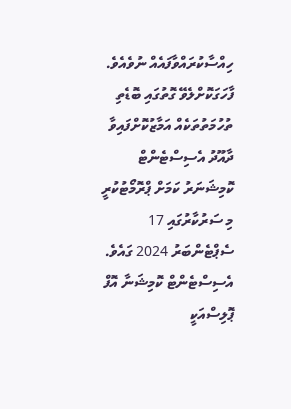ހިއްސާކުރައްވާފައެއް ނުވެއެވެ.
ފާހަގަކޮށްލެވޭ ގޮތުގައި ބޮޑެތި ތުހުމަތުތަކެއް އަމާޒުކޮށްފައިވާ ދާއޫދު އެސިސްޓެންޓް ކޮމިޝަނަރު ކަމަށް ޕްރޮމޯޓުކުރީ މި ސަރުކާރުގައި 17 ސެޕްޓެންބަރު 2024 ގައެވެ. އެސިސްޓެންޓް ކޮމިޝަނާ އޮފް ޕޮލިސްއަކީ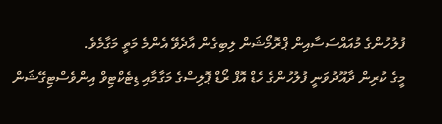ފުލުހުންގެ މުއައްސަސާއިން ޕްރޮމޯޝަން ލިބިގެން އާދެވޭ އެންމެ މަތީ މަގާމެވެ.
މީގެ ކުރިން ދާއޫދުވަނީ ފުލުހުންގެ ހެޑް އޮފް ރޯޑް ޕޮލިސްގެ މަގާމާއި ޑިޓެކްޓިވް އިންވެސްޓިގޭޝަން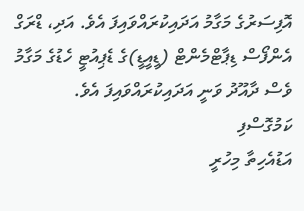އޮފިސަރުގެ މަގާމު އަދައިކުރައްވައިފަ އެވެ. އަދި، ޑްރަގް އެންފޯސް ޑިޕާޓްމެންޓް (ޑީއީޑީ)ގެ ޑެޕިއުޓީ ހެޑުގެ މަގާމު ވެސް ދާއޫދު ވަނީ އަދައިކުރައްވައިފަ އެވެ.
ކަމުގޮސްފި
އަޑުއެހިތާ މިހުރީ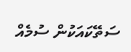ސަތޭކައަކުން ސުމެއް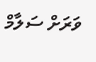ވަރަށް ސަލާމް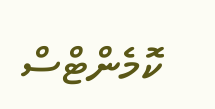ކޮމެންޓްސް